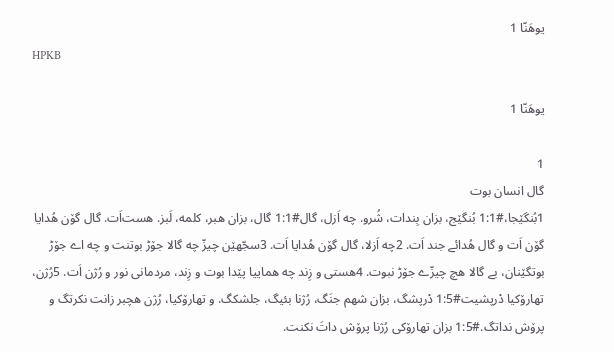یوهَنّا 1
HPKB

یوهَنّا 1

1
گال انسان بوت
1بُنگێجا،#1:1 بُنگێج، بزان بِندات، شُرو. چه اَزل، گال#1:1 گال، بزان هبر، کلمه، لَبز. هست‌اَت. گال گۆن هُدایا گۆن اَت و گال هُدائے جند اَت. 2چه اَزلا، گال گۆن هُدایا اَت. 3سجّهێن چیزّ چه گالا جۆڑ بوتنت و چه اے جۆڑ بوتگێنان، بے گالا هچ چیزّے جۆڑ نبوت. 4هستی و زِند چه هماییا پێدا بوت و زِند، مردمانی نور و رُژن اَت. 5رُژن، تهارۆکیا دْرپشیت#1:5 دْرپشگ، بزان شهم جنَگ، رُژنا بئیگ، جلشکگ. و تهارۆکیا، رُژن هچبر زانت نکرتگ و پرۆش نداتگ.#1:5 بزان تهارۆکی رُژنا پرۆش داتَ نکنت.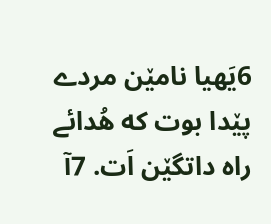6یَهیا نامێن مردے پێدا بوت که هُدائے راه داتگێن اَت. 7آ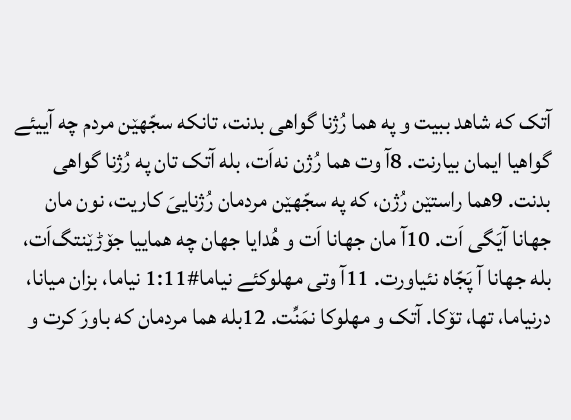آتک که شاهد ببیت و په هما رُژنا گواهی بدنت، تانکه سجّهێن مردم چه آییئے گواهیا ایمان بیارنت. 8آ وت هما رُژن نه‌اَت، بله آتک تان په رُژنا گواهی بدنت. 9هما راستێن رُژن، که په سجّهێن مردمان رُژناییَ کاریت، نون مان جهانا آیَگی اَت. 10آ مان جهانا اَت و هُدایا جهان چه هماییا جۆڑێنتگ‌اَت، بله جهانا آ پَجّاه نئیاورت. 11آ وتی مهلوکئے نیاما#1:11 نیاما، بزان میانا، درنیاما، تها، تۆکا. آتک و مهلوکا نمَنِّت. 12بله هما مردمان که باورَ کرت و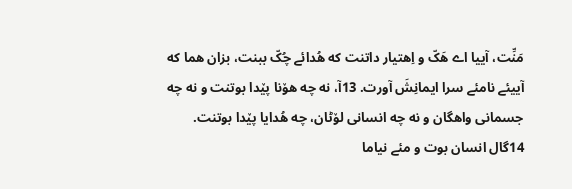مَنِّت، آییا اے هَکّ و اِهتیار داتنت که هُدائے چُکّ ببنت، بزان هما که آییئے نامئے سرا ایمانِشَ آورت. 13آ، نه چه هۆنا پێدا بوتنت و نه چه جسمانی واهگان و نه چه انسانی لۆٹان، چه هُدایا پێدا بوتنت.
14گال انسان بوت و مئے نیاما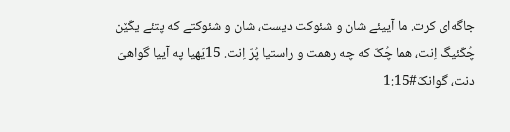جاگه‌ای کرت. ما آییئے شان و شئوکت دیست، شان و شئوکتے که پتئے یکّێن چُکّئیگ اِنت، هما چُکّ که چه رهمت و راستیا پُرّ اِنت. 15یَهیا په آییا گواهیَ دنت، گوانکَ#1:15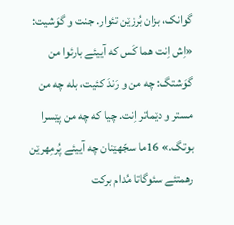گوانک، بزان بُرزێن تئوار. جنت و گوَشیت: «اِش اِنت هما کَس که آییئے بارئوا من گوَشتگ: چه من و رَندَ کئیت، بله چه من مستر و دێماتر اِنت. چیا که چه من پێسرا بوتگ.» 16ما سجّهێنان چه آییئے پُرمِهرێن رهمتئے سئوگاتا مُدام برکت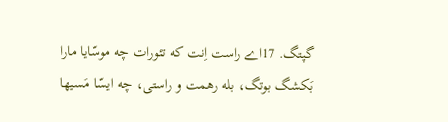گپتگ. 17اے راست اِنت که تئورات چه موسّایا مارا بَکشگ بوتگ، بله رهمت و راستی، چه ایسّا مَسیها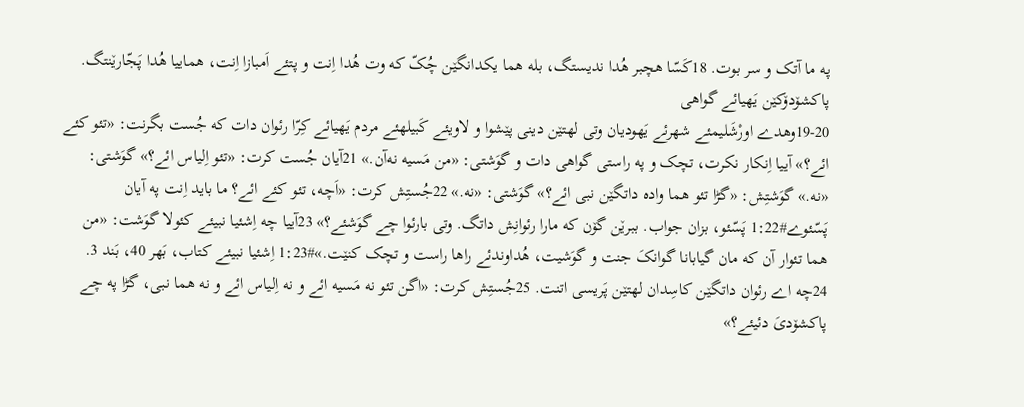په ما آتک و سر بوت. 18کَسّا هچبر هُدا ندیستگ، بله هما یکدانگێن چُکّ که وت هُدا اِنت و پتئے اَمبازا اِنت، هماییا هُدا پَجّارێنتگ.
پاکشۆدۆکێن یَهیائے گواهی
19-20وهدے اورْشَلیمئے شهرئے یَهودیان وتی لهتێن دینی پێشوا و لاویئے کَبیلهئے مردم یَهیائے کِرّا رئوان دات که جُست بگرنت: «تئو کئے ائے؟» آییا اِنکار نکرت، تچک و په راستی گواهی دات و گوَشتی: «من مَسیه نه‌آن.» 21آیان جُست کرت: «تئو اِلیاس ائے؟» گوَشتی: «نه.» گوَشتِش: «گڑا تئو هما واده داتگێن نبی ائے؟» گوَشتی: «نه.» 22جُستِش کرت: «اَچه، تئو کئے ائے؟ ما باید اِنت په آیان پَسّئوے#1:22 پَسّئو، بزان جواب. ببرێن گۆن که مارا رئوانِش داتگ. وتی بارئوا چے گوَشئے؟» 23آییا چه اِشئیا نبیئے کئولا گوَشت: «من هما تئوار آن که مان گیابانا گوانکَ جنت و گوَشیت، هُداوندئے راها راست و تچک کنێت.»#1:23 اِشئیا نبیئے کتاب، بَهر 40، بَند 3.
24چه اے رئوان داتگێن کاسِدان لهتێن پَریسی اتنت. 25جُستِش کرت: «اگن تئو نه مَسیه ائے و نه اِلیاس ائے و نه هما نبی، گڑا په چے پاکشۆدیَ دئیئے؟»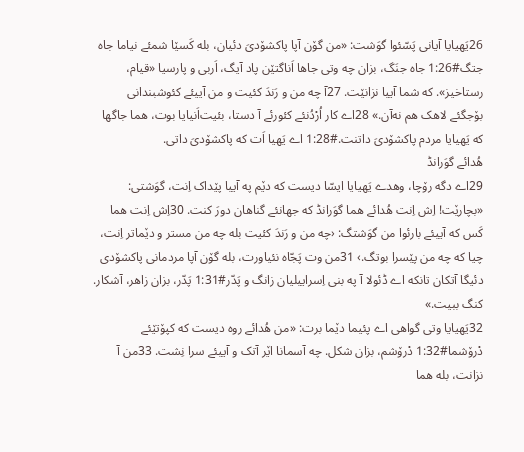26یَهیایا آیانی پَسّئوا گوَشت: «من گۆن آپا پاکشۆدیَ دئیان، بله کَسێا شمئے نیاما جاه جتگ#1:26 جاه جنَگ، بزان چه وتی جاها اَناگتێن پاد آیگ، اَربی و پارسیا «قیام، رستاخیز». که شما آییا نزانێت. 27آ چه من و رَندَ کئیت و من آییئے کئوشبندانی بۆجگئے لاهک هم نه‌آن.» 28اے کار اُرْدُنئے کئورئے آ دستا، بئیت‌اَنیایا بوت، هما جاگها که یَهیایا مردم پاکشۆدیَ داتنت.#1:28 اے یَهیا اَت که پاکشۆدیَ داتی.
هُدائے گوَرانڈ
29اے دگه رۆچا، وهدے یَهیایا ایسّا دیست که دێم په آییا پێداک اِنت، گوَشتی: «بچارێت! اِش اِنت هُدائے هما گوَرانڈ که جهانئے گناهان دورَ کنت. 30اِش اِنت هما کَس که آییئے بارئوا من گوَشتگ: ‹چه من و رَندَ کئیت بله چه من مستر و دێماتر اِنت، چیا که چه من پێسرا بوتگ.› 31من وت پَجّاه نئیاورت، بله گۆن آپا مردمانی پاکشۆدی دئیگا آتکان تانکه اے ڈئولا آ په بنی اِسراییلیان زانگ و پَدّر#1:31 پَدّر، بزان زاهر، آشکار. کنگ ببیت.»
32یَهیایا وتی گواهی اے پئیما دێما برت: «من هُدائے روه دیست که کپۆتێئے دْرۆشما#1:32 دْرۆشم، بزان شکل. چه آسمانا اێر آتک و آییئے سرا نِشت. 33من آ نزانت، بله هما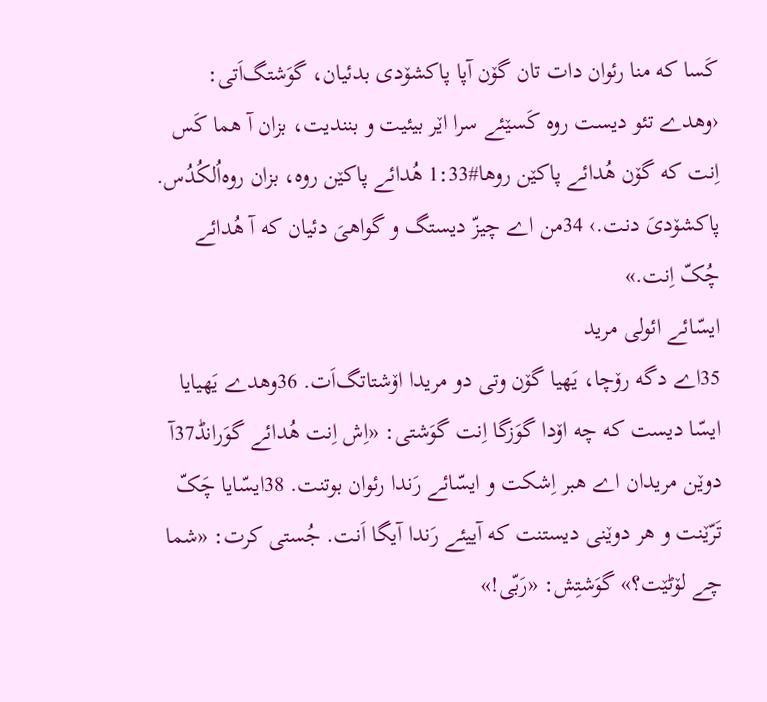کَسا که منا رئوان دات تان گۆن آپا پاکشۆدی بدئیان، گوَشتگ‌اَتی: ‹وهدے تئو دیست روه کَسێئے سرا اێر بیئیت و بنندیت، بزان آ هما کَس اِنت که گۆن هُدائے پاکێن روها#1:33 هُدائے پاکێن روه، بزان روه‌اُلکُدُس. پاکشۆدیَ دنت.› 34من اے چیزّ دیستگ و گواهیَ دئیان که آ هُدائے چُکّ اِنت.»
ایسّائے ائولی مرید
35اے دگه رۆچا، یَهیا گۆن وتی دو مریدا اۆشتاتگ‌اَت. 36وهدے یَهیایا ایسّا دیست که چه اۆدا گوَزگا اِنت گوَشتی: «اِش اِنت هُدائے گوَرانڈ37آ دوێن مریدان اے هبر اِشکت و ایسّائے رَندا رئوان بوتنت. 38ایسّایا چَکّ تَرّێنت و هر دوێنی دیستنت که آییئے رَندا آیگا اَنت. جُستی کرت: «شما چے لۆٹێت؟» گوَشتِش: «رَبّی!»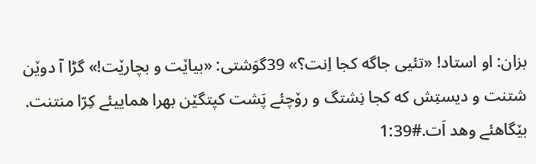بزان: او استاد! «تئیی جاگه کجا اِنت؟» 39گوَشتی: «بیاێت و بچارێت!» گڑا آ دوێن شتنت و دیستِش که کجا نِشتگ و رۆچئے پَشت کپتگێن بهرا هماییئے کِرّا منتنت. بێگاهئے وهد اَت.#1:39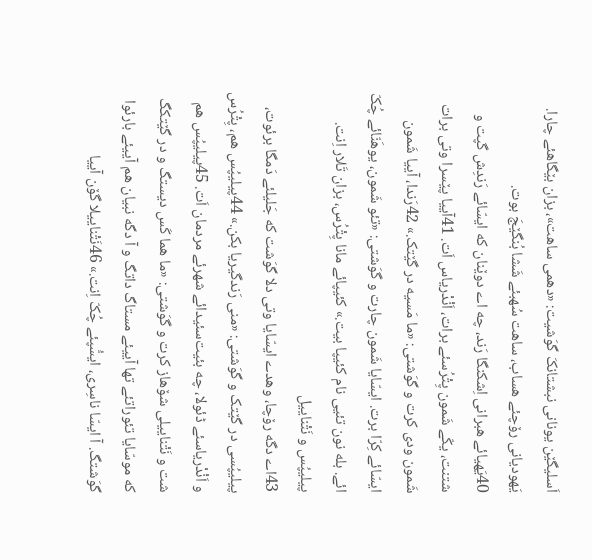اَسلیگێن یونانی نبشتانکَ گوَشیت: «دهمی ساهت»، بزان بێگاهئے چارا. یَهودیانی رۆچئے هساب، ساهت سُهبئے شَشا بُنگێجَ بوت.
40یَهیائے هبرانی اِشکنگا رَند، چه اے دوێنان که ایسّائے رَندِش گپت و شتنت، یکّے شَمون پِتْرُسئے برات، اَنْدْریاس اَت. 41آییا پێسرا وتی برات شَمون ودی کرت و گوَشتی: «ما مَسیه در گێتک.» 42رَندا، آییا شَمون ایسّائے کِرّا برت. ایسّایا شَمون چارت و گوَشتی: «تئو شَمون، یوهَنّائے چُکّ ائے. بله نون تئیی نام کئیپا بیت.» کئیپائے مانا پِتْرُس، بزان تَلار اِنت.
پیلیپُس و نَتْناییل
43اے دگه رۆچا، وهدے ایسّایا وتی دلا گوَشت که جَلیلئے دَمگا برئوت، پیلیپُسی در گێتک و گوَشتی: «منی رَندگیریا بکن.» 44پیلیپُس هم، پِتْرُس و اَنْدْریاسئے ڈئولا، چه بئیت‌سئیدائے شهرئے مردمان اَت. 45پیلیپُس هم شت و نَتْناییلی شۆهاز کرت و گوَشتی: «ما هما کَس دیستگ و در گێتکگ که موسّایا تئوراتئے تها آییئے مستاگ داتگ و آ دگه نبیان هم آییئے بارئوا گوَشتگ. آ ایسّا ناسِری، ایسُّپئے چُکّ اِنت.» 46نَتْناییلا گۆن آییا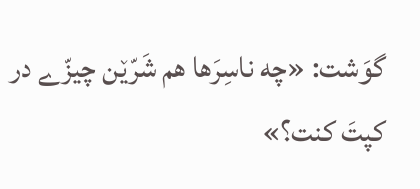گوَشت: «چه ناسِرَها هم شَرّێن چیزّے در کپتَ کنت؟»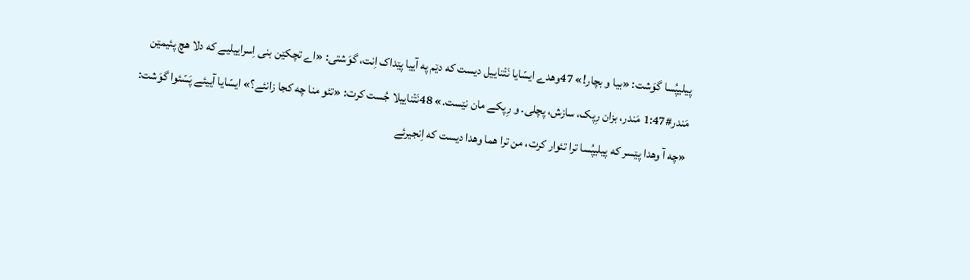پیلیپُسا گوَشت: «بیا و بچار!» 47وهدے ایسّایا نَتْناییل دیست که دێم په آییا پێداک اِنت، گوَشتی: «اے تچکێن بنی اِسراییلیے که دلا هچ پئیمێن مَندر#1:47 مَندر، بزان رِپک، سازش، پچلی. و رِپکے مان نێست.» 48نَتْناییلا جُست کرت: «تئو منا چه کجا زانئے؟» ایسّایا آییئے پَسّئوا گوَشت: «چه آ وهدا پێسر که پیلیپُسا ترا تئوار کرت، من ترا هما وهدا دیست که اِنجیرئے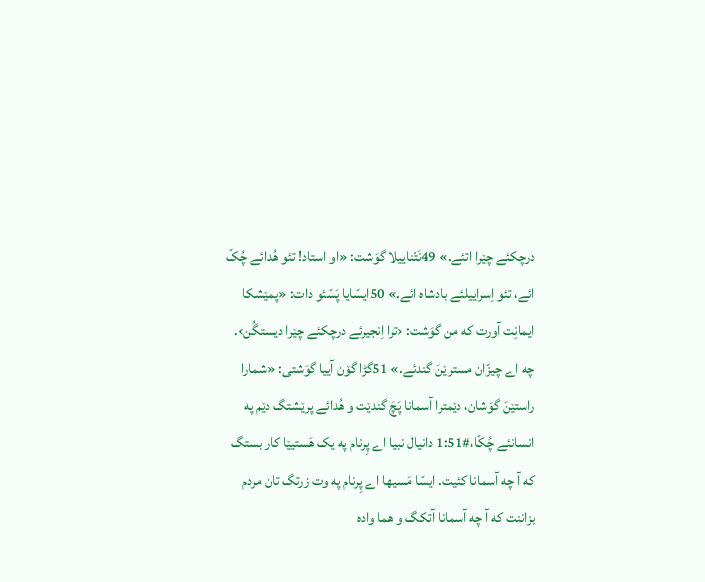درچکئے چێرا اتئے.» 49نَتْناییلا گوَشت: «او استاد! تئو هُدائے چُکّ ائے، تئو اِسراییلئے بادشاه ائے.» 50ایسّایا پَسّئو دات: «پمێشکا ایمانِت آورت که من گوَشت: ‹ترا اِنجیرئے درچکئے چێرا دیستگُن›. چه اے چیزّان مسترێنَ گندئے.» 51گڑا گۆن آییا گوَشتی: «شمارا راستێنَ گوَشان، دێمترا آسمانا پَچَ گندێت و هُدائے پرێشتگ دێم په انسانئے چُکّا،#1:51 دانیال نبیا اے پِرنام په یک هَستیێا کار بستگ که آ چه آسمانا کئیت. ایسّا مَسیها اے پِرنام په وت زرتگ تان مردم بزاننت که آ چه آسمانا آتکگ و هما واده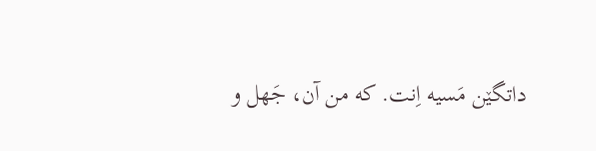داتگێن مَسیه اِنت. که من آن، جَهل و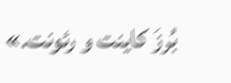بُرزَ کاینت و رئونت.»